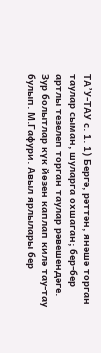ТА’У-ТАУ с. 1. 1) Бергә, рәттән, янәшә торган таулар сыман, шуларга охшаган; бер-бер артлы тезелеп торган таулар рәвешендәге. Зур болытлар күк йөзен каплап килә тау-тау булып. М.Гафури. Авыл ярлылары бер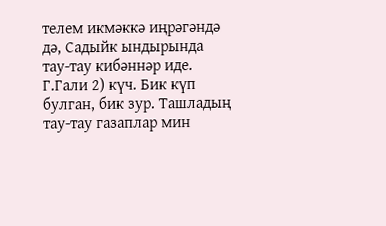телем икмәккә иңрәгәндә дә, Садыйк ындырында тау-тау кибәннәр иде. Г.Гали 2) күч. Бик күп булган, бик зур. Ташладың тау-тау газаплар мин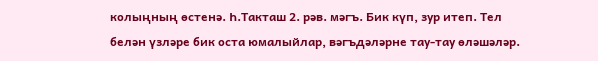колыңның өстенә. Һ.Такташ 2. рәв. мәгъ. Бик күп, зур итеп. Тел белән үзләре бик оста юмалыйлар, вәгъдәләрне тау-тау өләшәләр.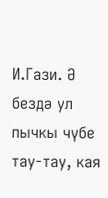И.Гази. Ә бездә ул пычкы чүбе тау-тау, кая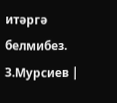итәргә белмибез. З.Мурсиев |